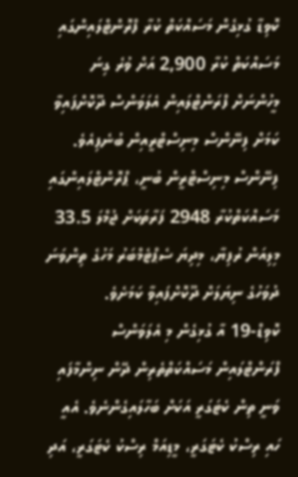ކޮވިޑާ ގުޅިގެން މަސައްކަތް ކުރާ ފްރޮންޓްލައިންގައި މަސައްކަތް ކުރާ 2,900 އަށް ވުރެ ގިނަ މީހުންނަށް ފްރަންޓްލައިން އެލަވަންސް ދޫކޮށްފައިވާ ކަމަށް ފިނޭންސް މިނިސްޓްރީއިން ބުނެފިއެވެ.
ފިނޭންސް މިނިސްޓްރީން ބުނީ، ޕްރޮންޓްލައިންގައި މަސައްކަތްކުރާ 2948 ފަރާތަކަށް ޖުމްލަ 33.5 މިލިއަން ރުފިޔާ، މިދިޔަ ސެޕްޓެމްބަރު މަހުގެ ތިންވަނަ ދުވަހުގެ ނިޔަލަށް ދޫކޮށްފައިވާ ކަމަށެވެ.
ކޮވިޑް-19 އާ ގުޅިގެން މި އެލަވަންސް ފްރަންޓްލައިން މަސައްކަތްތެރިން ދޭން ނިންމާފައި ވަނީ ތިން ކެޓަގަރީ އަކަށް ބަހާލައިގެންނެވެ. އެއީ ހައި ރިސްކު ކެޓަގަރީ، މީޑިއަމް ރިސްކު ކެޓަގަރީ، އަދި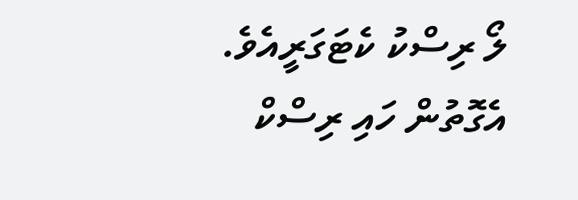ލޯ ރިސްކު ކެޓަގަރީއެވެ.
އެގޮތުން ހައި ރިސްކް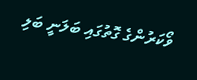ވޯކަރުންގެ ގޮތުގައި ބަލަނީ ބަލި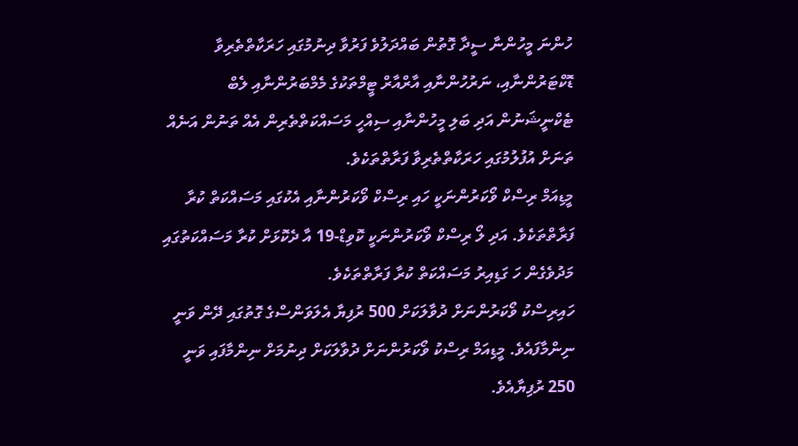ހުންނަ މީހުންނާ ސީދާ ގޮތުން ބައްދަލުވެ ފަރުވާ ދިނުމުގައި ހަރަކާތްތެރިވާ ޑޮކްޓަރުންނާއި، ނަރުހުންނާއި އާރްއާރް ޓީމްތަކުގެ މެމްބަރުންނާއި ލެބް ޓެކްނީޝަނުން އަދި ބަލި މީހުންނާއި ސިއްހީ މަސައްކަތްތެރިން އެއް ތަނުން އަނެއް ތަނަށް އުފުލުމުގައި ހަރަކާތްތެރިވާ ފަރާތްތަކެވެ.
މީޑިއަމް ރިސްކް ވޯކަރުންނަކީ ހައި ރިސްކް ވޯކަރުންނާއި އެކުގައި މަސައްކަތް ކުރާ ފަރާތްތަކެވެ. އަދި ލޯ ރިސްކް ވޯކަރުންނަކީ ކޮވިޑް-19 އާ ދެކޮޅަށް ކުރާ މަސައްކަތުގައި މަދުވެގެން ހަ ގަޑިއިރު މަސައްކަތް ކުރާ ފަރާތްތަކެވެ.
ހައިރިސްކު ވޯކަރުންނަށް ދުވާލަކަށް 500 ރުފިޔާ އެލަވަންސްގެ ގޮތުގައި ދޭން ވަނީ ނިންމާފައެވެ. މީޑިއަމް ރިސްކު ވޯކަރުންނަށް ދުވާލަކަށް ދިނުމަށް ނިންމާފައި ވަނީ 250 ރުފިޔާއެވެ.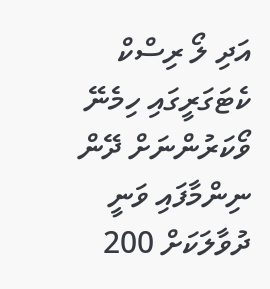އަދި ލޯ ރިސްކް ކެޓަގަރީގައި ހިމެނޭ ވޯކަރުންނަށް ދޭން ނިންމާފައި ވަނީ ދުވާލަކަށް 200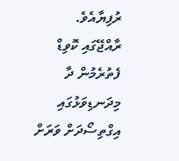ރުފިޔާއެވެ.
ރާއްޖޭގައި ކޮވިޑް ފެތުރެމުން ދާ މިދަނޑިވަޅުގައި އިގްތިސޯދަށް ވަރަށް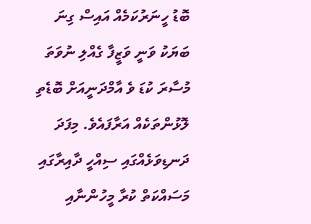ބޮޑު ހީނަރުކަމެއް އައިސް ގިނަ ބަޔަކު ވަނީ ވަޒީފާ ގެއްލި ނުވަތަ މުސާރަ ކުޑަ ވެ އާމްދަނީއަށް ބޮޑެތި ލޮޅުންތަކެއް އަރާފައެވެ. މިފަދަ ދަނޑިވަޅެއްގައި ސިއްހީ ދާއިރާގައި މަސައްކަތް ކުރާ މީހުންނާއި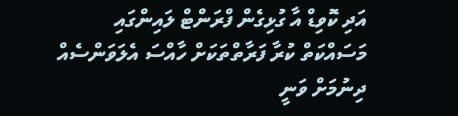އަދި ކޮވިޑް އާ ގުޅިގެން ފްރަންޓް ލައިންގައި މަސައްކަތް ކުރާ ފަރާތްތަކަށް ހާއްސަ އެލަވަންސެއް ދިނުމަށް ވަނީ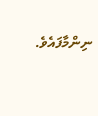ނިންމާފައެވެ.